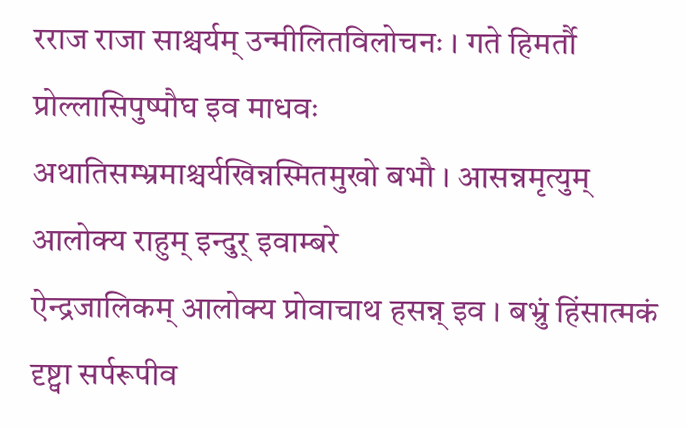रराज राजा साश्चर्यम् उन्मीलितविलोचनः । गते हिमर्तौ प्रोल्लासिपुष्पौघ इव माधवः
अथातिसम्भ्रमाश्चर्यखिन्नस्मितमुखो बभौ । आसन्नमृत्युम् आलोक्य राहुम् इन्दुर् इवाम्बरे
ऐन्द्रजालिकम् आलोक्य प्रोवाचाथ हसन्न् इव । बभ्रुं हिंसात्मकं दृष्ट्वा सर्परूपीव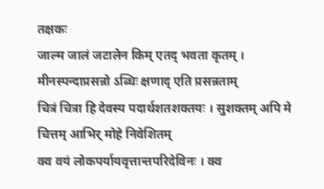तक्षकः
जाल्म जालं जटालेन किम् एतद् भवता कृतम् । मीनस्पन्दाप्रसन्नो ऽब्धिः क्षणाद् एति प्रसन्नताम्
चित्रं चित्रा हि देवस्य पदार्थशतशक्तयः । सुशक्तम् अपि मे चित्तम् आभिर् मोहे निवेशितम्
क्व वयं लोकपर्यायवृत्तान्तपरिदेविनः । क्व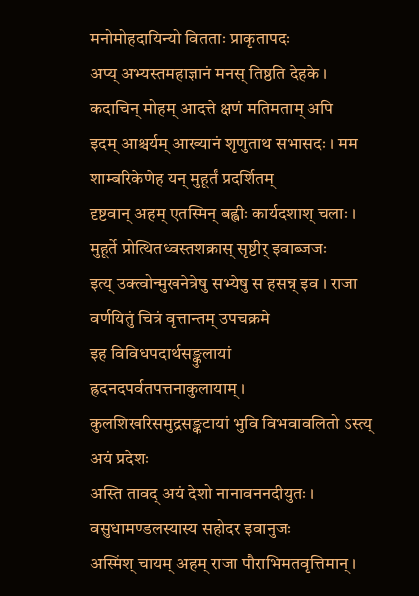मनोमोहदायिन्यो वितताः प्राकृतापदः
अप्य् अभ्यस्तमहाज्ञानं मनस् तिष्ठति देहके । कदाचिन् मोहम् आदत्ते क्षणं मतिमताम् अपि
इदम् आश्चर्यम् आख्यानं शृणुताथ सभासदः । मम शाम्बरिकेणेह यन् मुहूर्तं प्रदर्शितम्
दृष्टवान् अहम् एतस्मिन् बह्वीः कार्यदशाश् चलाः । मुहूर्ते प्रोत्थितध्वस्तशक्रास् सृष्टीर् इवाब्जजः
इत्य् उक्त्वोन्मुखनेत्रेषु सभ्येषु स हसन्न् इव । राजा वर्णयितुं चित्रं वृत्तान्तम् उपचक्रमे
इह विविधपदार्थसङ्कुलायां ह्रदनदपर्वतपत्तनाकुलायाम् । कुलशिखरिसमुद्रसङ्कटायां भुवि विभवावलितो ऽस्त्य् अयं प्रदेशः
अस्ति तावद् अयं देशो नानावननदीयुतः । वसुधामण्डलस्यास्य सहोदर इवानुजः
अस्मिंश् चायम् अहम् राजा पौराभिमतवृत्तिमान् ।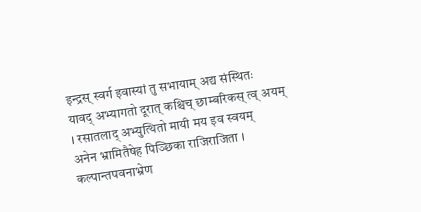इन्द्रस् स्वर्ग इवास्यां तु सभायाम् अद्य संस्थितः
यावद् अभ्यागतो दूरात् कश्चिच् छाम्बरिकस् त्व् अयम् । रसातलाद् अभ्युत्थितो मायी मय इव स्वयम्
अनेन भ्रामितैषेह पिञ्छिका राजिराजिता । कल्पान्तपवनाभ्रेण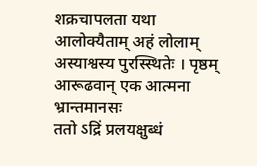शक्रचापलता यथा
आलोक्यैताम् अहं लोलाम् अस्याश्वस्य पुरस्स्थितेः । पृष्ठम् आरूढवान् एक आत्मना भ्रान्तमानसः
ततो ऽद्रिं प्रलयक्षुब्धं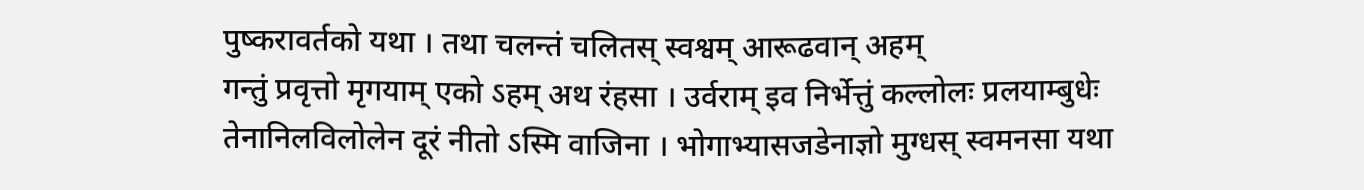पुष्करावर्तको यथा । तथा चलन्तं चलितस् स्वश्वम् आरूढवान् अहम्
गन्तुं प्रवृत्तो मृगयाम् एको ऽहम् अथ रंहसा । उर्वराम् इव निर्भेत्तुं कल्लोलः प्रलयाम्बुधेः
तेनानिलविलोलेन दूरं नीतो ऽस्मि वाजिना । भोगाभ्यासजडेनाज्ञो मुग्धस् स्वमनसा यथा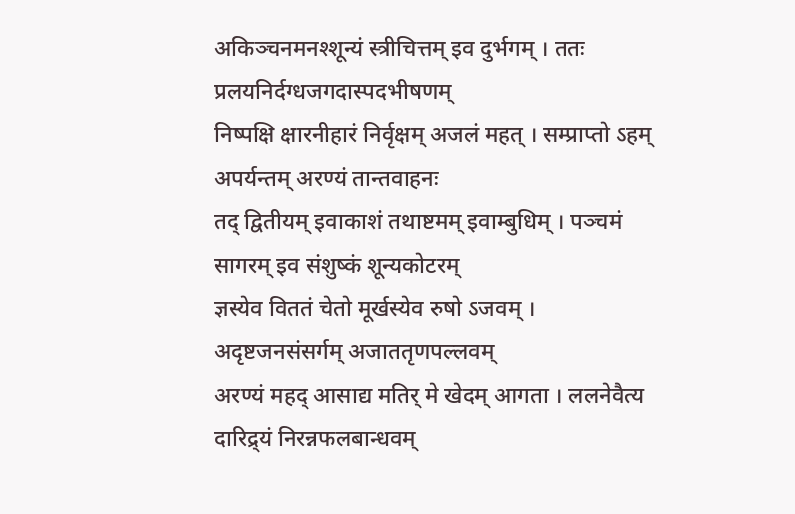अकिञ्चनमनश्शून्यं स्त्रीचित्तम् इव दुर्भगम् । ततः प्रलयनिर्दग्धजगदास्पदभीषणम्
निष्पक्षि क्षारनीहारं निर्वृक्षम् अजलं महत् । सम्प्राप्तो ऽहम् अपर्यन्तम् अरण्यं तान्तवाहनः
तद् द्वितीयम् इवाकाशं तथाष्टमम् इवाम्बुधिम् । पञ्चमं सागरम् इव संशुष्कं शून्यकोटरम्
ज्ञस्येव विततं चेतो मूर्खस्येव रुषो ऽजवम् । अदृष्टजनसंसर्गम् अजाततृणपल्लवम्
अरण्यं महद् आसाद्य मतिर् मे खेदम् आगता । ललनेवैत्य दारिद्र्यं निरन्नफलबान्धवम्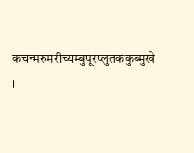कचन्मरुमरीच्यम्बुपूरप्लुतककुब्मुखे ।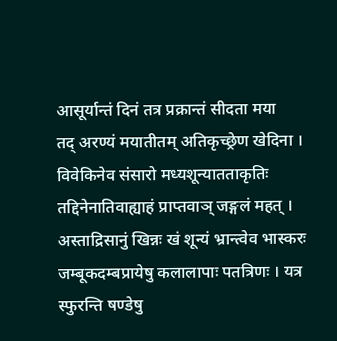आसूर्यान्तं दिनं तत्र प्रक्रान्तं सीदता मया
तद् अरण्यं मयातीतम् अतिकृच्छ्रेण खेदिना । विवेकिनेव संसारो मध्यशून्यातताकृतिः
तद्दिनेनातिवाह्याहं प्राप्तवाञ् जङ्गलं महत् । अस्ताद्रिसानुं खिन्नः खं शून्यं भ्रान्त्वेव भास्करः
जम्बूकदम्बप्रायेषु कलालापाः पतत्रिणः । यत्र स्फुरन्ति षण्डेषु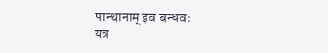पान्थानाम् इव बन्धवः
यत्र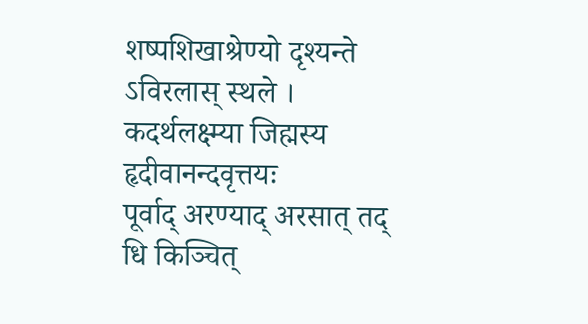शष्पशिखाश्रेण्यो दृश्यन्ते ऽविरलास् स्थले । कदर्थलक्ष्म्या जिह्मस्य हृदीवानन्दवृत्तयः
पूर्वाद् अरण्याद् अरसात् तद् धि किञ्चित्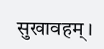सुखावहम् ।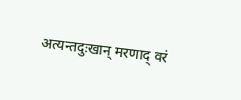अत्यन्तदुःखान् मरणाद् वरं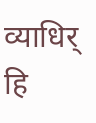व्याधिर् हि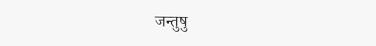जन्तुषु